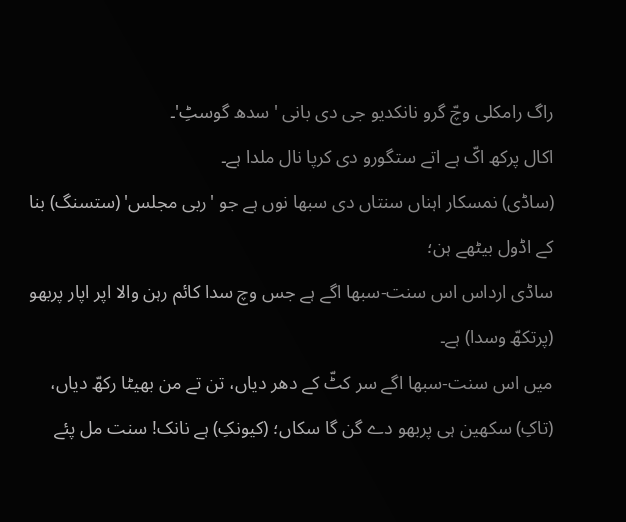راگ رامکلی وچّ گرو نانکدیو جی دی بانی 'سدھ گوسٹِ'۔
اکال پرکھ اکّ ہے اتے ستگورو دی کرپا نال ملدا ہے۔
(ساڈی) نمسکار اہناں سنتاں دی سبھا نوں ہے جو 'ربی مجلس' (ستسنگ) بنا کے اڈول بیٹھے ہن؛
ساڈی ارداس اس سنت-سبھا اگے ہے جس وچ سدا کائم رہن والا اپر اپار پربھو (پرتکھّ وسدا) ہے۔
میں اس سنت-سبھا اگے سر کٹّ کے دھر دیاں، تن تے من بھیٹا رکھّ دیاں،
(تاکِ) سکھین ہی پربھو دے گن گا سکاں؛ (کیونکِ) ہے نانک! سنت مل پئے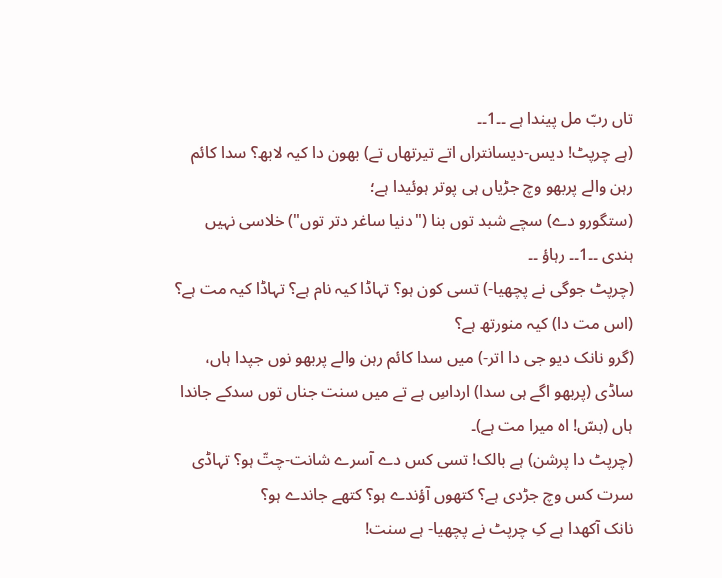تاں ربّ مل پیندا ہے ۔۔1۔۔
(ہے چرپٹ! دیس-دیسانتراں اتے تیرتھاں تے) بھون دا کیہ لابھ؟ سدا کائم رہن والے پربھو وچ جڑیاں ہی پوتر ہوئیدا ہے؛
(ستگورو دے) سچے شبد توں بنا ("دنیا ساغر دتر توں") خلاسی نہیں ہندی ۔۔1۔۔ رہاؤ ۔۔
(چرپٹ جوگی نے پچھیا-) تسی کون ہو؟ تہاڈا کیہ نام ہے؟ تہاڈا کیہ مت ہے؟ (اس مت دا) کیہ منورتھ ہے؟
(گرو نانک دیو جی دا اتر-) میں سدا کائم رہن والے پربھو نوں جپدا ہاں، ساڈی (پربھو اگے ہی سدا) ارداسِ ہے تے میں سنت جناں توں سدکے جاندا ہاں (بسّ! اہ میرا مت ہے)۔
(چرپٹ دا پرشن) ہے بالک! تسی کس دے آسرے شانت-چتّ ہو؟ تہاڈی سرت کس وچ جڑدی ہے؟ کتھوں آؤندے ہو؟ کتھے جاندے ہو؟
نانک آکھدا ہے کِ چرپٹ نے پچھیا- ہے سنت!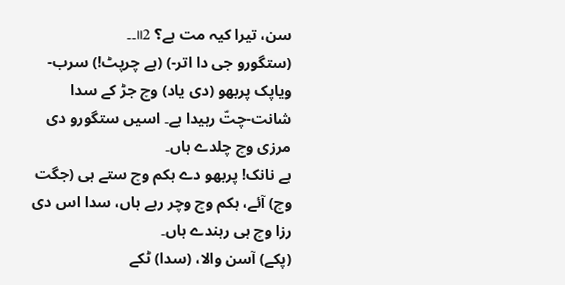سن، تیرا کیہ مت ہے؟ ॥2۔۔
(ستگورو جی دا اتر-) (ہے چرپٹ!) سرب-ویاپک پربھو (دی یاد) وچ جڑ کے سدا شانت-چتّ رہیدا ہے۔ اسیں ستگورو دی مرزی وچ چلدے ہاں۔
ہے نانک! پربھو دے ہکم وچ ستے ہی (جگت وچ) آئے، ہکم وچ وچر رہے ہاں، سدا اس دی رزا وچ ہی رہندے ہاں۔
(پکے) آسن والا، (سدا) ٹکے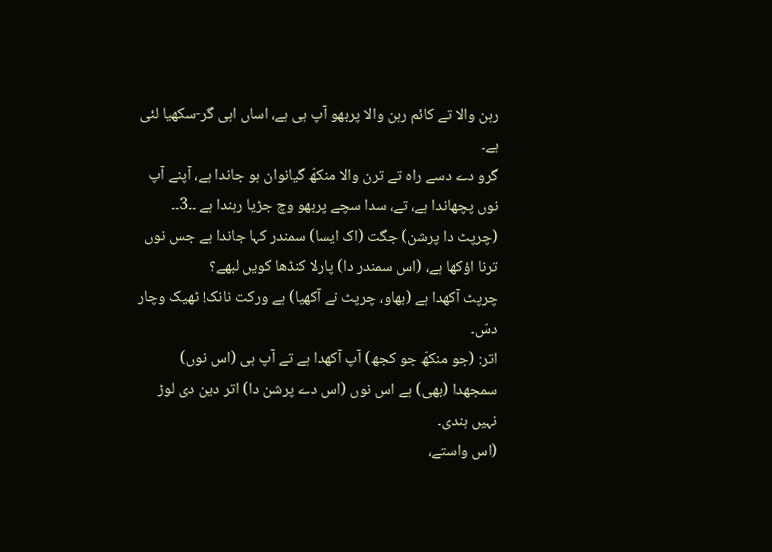رہن والا تے کائم رہن والا پربھو آپ ہی ہے، اساں اہی گر-سکھیا لئی ہے۔
گرو دے دسے راہ تے ترن والا منکھّ گیانوان ہو جاندا ہے، آپنے آپ نوں پچھاندا ہے، تے، سدا سچے پربھو وچ جڑیا رہندا ہے ۔۔3۔۔
(چرپٹ دا پرشن) جگت (اک ایسا) سمندر کہا جاندا ہے جس نوں ترنا اؤکھا ہے، (اس سمندر دا) پارلا کنڈھا کویں لبھے؟
چرپٹ آکھدا ہے (بھاو، چرپٹ نے آکھیا) ہے ورکت نانک! ٹھیک وچار دسّ۔
اتر: (جو منکھّ جو کجھ) آپ آکھدا ہے تے آپ ہی (اس نوں) سمجھدا (بھی) ہے اس نوں (اس دے پرشن دا) اتر دین دی لوڑ نہیں ہندی۔
(اس واستے،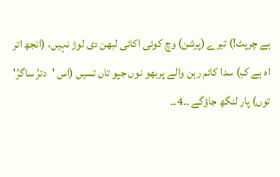ہے چرپٹ!) تیرے (پرشن) وچ کوئی اکائی لبھن دی لوڑ نہیں، (انجھ اتر اہ ہے کِ) سدا کائم رہن والے پربھو نوں جپو تاں تسیں (اس 'دترُ ساگرُ' توں) پار لنگھ جاؤگے ۔۔4۔۔